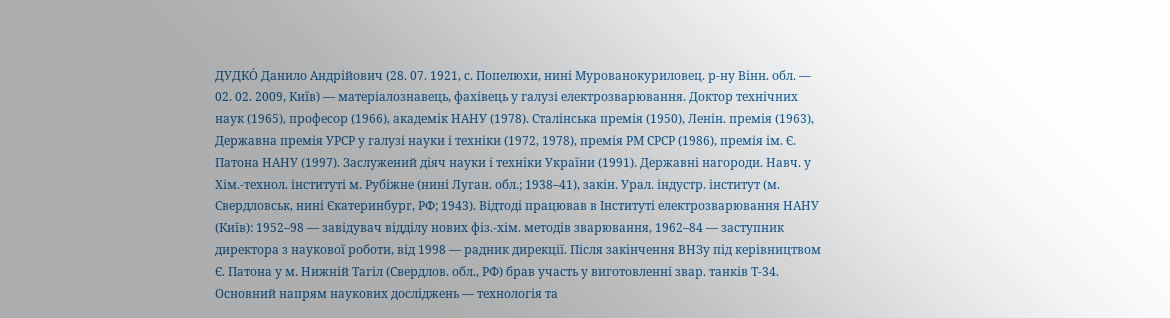ДУДКО́ Данило Андрійович (28. 07. 1921, с. Попелюхи, нині Мурованокуриловец. р-ну Вінн. обл. — 02. 02. 2009, Київ) — матеріалознавець, фахівець у галузі електрозварювання. Доктор технічних наук (1965), професор (1966), академік НАНУ (1978). Сталінcька премія (1950), Ленін. премія (1963), Державна премія УРСР у галузі науки і техніки (1972, 1978), премія РМ СРСР (1986), премія ім. Є. Патона НАНУ (1997). Заслужений діяч науки і техніки України (1991). Державні нагороди. Навч. у Хім.-технол. інституті м. Рубіжне (нині Луган. обл.; 1938–41), закін. Урал. індустр. інститут (м. Свердловськ, нині Єкатеринбург, РФ; 1943). Відтоді працював в Інституті електрозварювання НАНУ (Київ): 1952–98 — завідувач відділу нових фіз.-хім. методів зварювання, 1962–84 — заступник директора з наукової роботи, від 1998 — радник дирекції. Після закінчення ВНЗу під керівництвом Є. Патона у м. Нижній Тагіл (Свердлов. обл., РФ) брав участь у виготовленні звар. танків Т-34. Основний напрям наукових досліджень — технологія та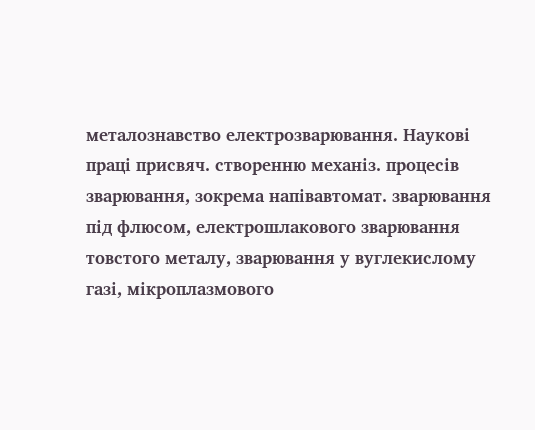металознавство електрозварювання. Наукові праці присвяч. створенню механіз. процесів зварювання, зокрема напівавтомат. зварювання під флюсом, електрошлакового зварювання товстого металу, зварювання у вуглекислому газі, мікроплазмового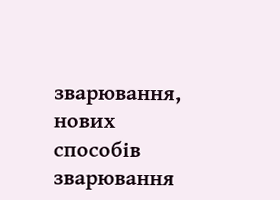зварювання, нових способів зварювання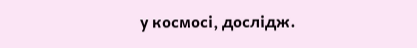у космосі, дослідж.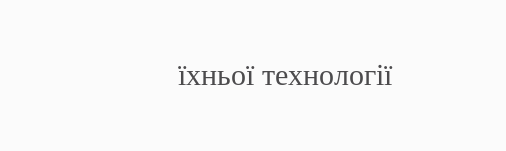їхньої технології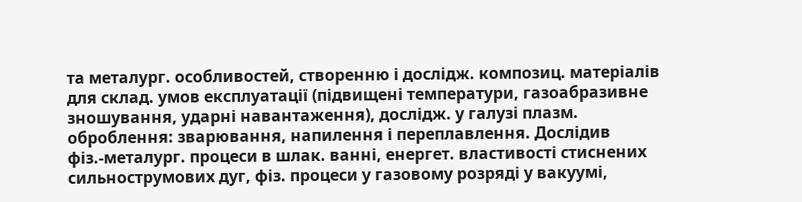та металург. особливостей, створенню і дослідж. композиц. матеріалів для склад. умов експлуатації (підвищені температури, газоабразивне зношування, ударні навантаження), дослідж. у галузі плазм. оброблення: зварювання, напилення і переплавлення. Дослідив фіз.-металург. процеси в шлак. ванні, енергет. властивості стиснених сильнострумових дуг, фіз. процеси у газовому розряді у вакуумі,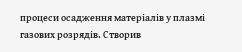процеси осадження матеріалів у плазмі газових розрядів. Створив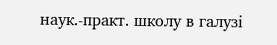наук.-практ. школу в галузі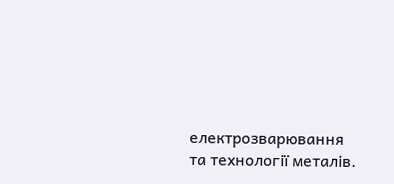електрозварювання та технології металів.